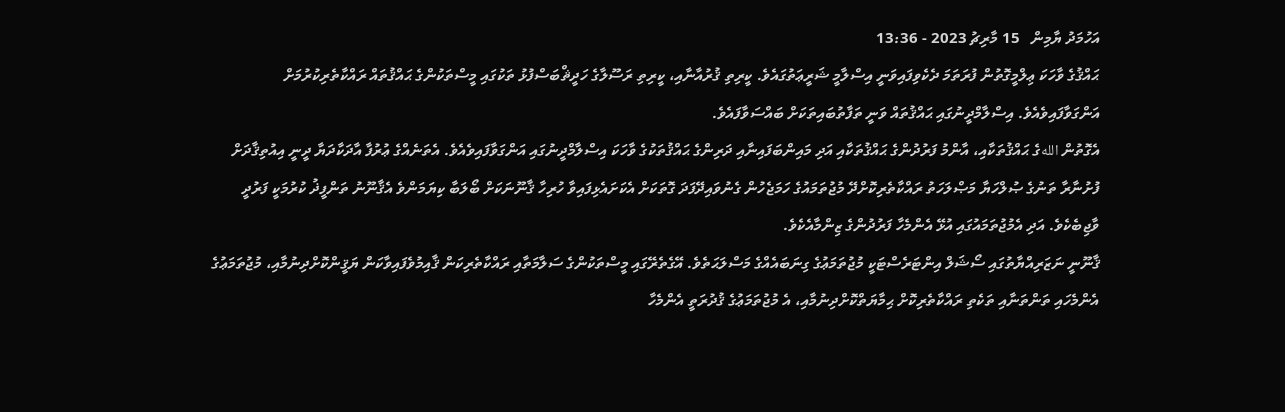އަހުމަދު ޔާމިން   15 މާރިޗު 2023 - 13:36
ޙައްޤުގެ ވާހަކަ ޢިލްމީގޮތުން ފުރަތަމަ ދެކެވިފައިވަނީ އިސްލާމީ ޝަރީޢަތުގައެވެ. ކީރިތި ޤުރުއާނާއި، ކީރިތި ރަސޫލާގެ ހަދީޘްބަސްފުޅު ތަކުގައި މީސްތަކުންގެ ޙައްޤުތައް ރައްކާތެރިކުރުމަށް އަންގަވާފައިވެއެވެ. އިސްލާމްދީނުގައި ޙައްޤުތައް ވަނީ ތަފާތުބައިތަކަށް ބައްސަވާފައެވެ.
އެގޮތުން اللهގެ ޙައްޤުތަކާއި، އާންމު ފަރުދުންގެ ޙައްޤުތަކާއި އަދި މައިންބަފައިނާއި ދަރިންގެ ޙައްޤުތަކުގެ ވާހަކަ އިސްލާމްދީނުގައި އަންގަވާފައިވެއެވެ. އެތަނެއްގެ ޢުރުފާ އާދަކާދަޔާ ދީނީ އިއުތިޤާދަށް ފުށުނާރާ ތަނުގެ ޞުލްހަޔާ މަޞްލަހަތު ރައްކާތެރިކޮށްދޭ މުޖުތަމައުގެ ހަމަޖެހުން ގެނުވައިދޭފަދަ ގޮތަކަށް އެކަށައެޅިފައިވާ ހުރިހާ ޤާނޫނަކަށް ބޯލަބާ ކިޔަމަންވެ އެޤާނޫނު ތަންފީޛު ކުރުމަކީ ފަރުދީ ވާޖިބެކެވެ. އަދި އެމުޖުތަމައުގައި އުޅޭ އެންމެހާ ފަރުދުންގެ ޒިންމާއެކެވެ.
ޤާނޫނީ ނަޒަރިއްޔާތުގައި ސޯޝަލް އިންޓަރެސްޓަކީ މުޖުތަމަޢުގެ ގިނަބައެއްގެ މަސްލަޙަތެވެ. އޭގެތެރޭގައި މީސްތަކުންގެ ސަލާމަތާއި ރައްކާތެރިކަން ޤާއިމުވެފައިވާކަން ޔަޤީންކޮށްދިނުމާއި، މުޖުތަމަޢުގެ އެންމެހައި ތަންތަނާއި ތަކެތި ރައްކާތެރިކޮށް ޙިމާޔަތްކޮށްދިނުމާއި، އެ މުޖުތަމަޢުގެ ޤުދުރަތީ އެންމެހާ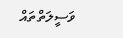ވަސީލަތްތައް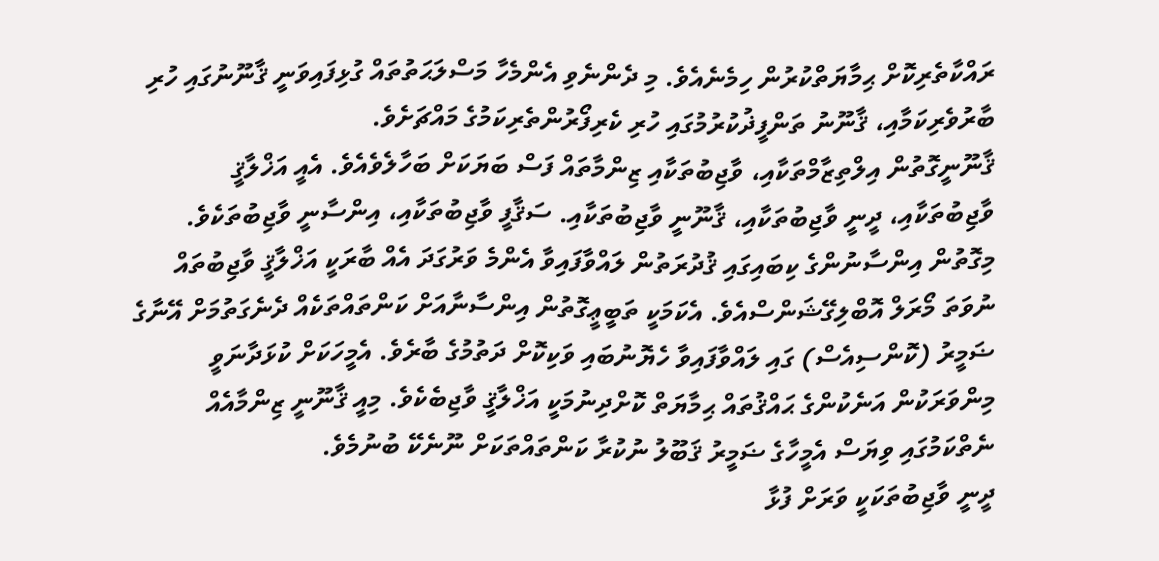ރައްކާތެރިކޮށް ޙިމާޔަތްކުރުން ހިމެނެއެވެ. މި ދެންނެވި އެންމެހާ މަސްލަޙަތުތައް ގުޅިފައިވަނީ ޤާނޫނުގައި ހުރި ބާރުވެރިކަމާއި، ޤާނޫނު ތަންފީޛުކުރުމުގައި ހުރި ކެރިފޯރުންތެރިކަމުގެ މައްޗަށެވެ.
ޤާނޫނީގޮތުން އިލްތިޒާމްތަކާއި، ވާޖިބުތަކާއި ޒިންމާތައް ފަސް ބަޔަކަށް ބަހާލެވެއެވެ. އެއީ އަޚްލާޤީ ވާޖިބުތަކާއި، ދީނީ ވާޖިބުތަކާއި، ޤާނޫނީ ވާޖިބުތަކާއި. ސަޤާފީ ވާޖިބުތަކާއި، އިންސާނީ ވާޖިބުތަކެވެ. މިގޮތުން އިންސާނުންގެ ކިބައިގައި ޤުދުރަތުން ލައްވާފައިވާ އެންމެ ވަރުގަދަ އެއް ބާރަކީ އަޚްލާޤީ ވާޖިބުތައް ނުވަތަ މޯރަލް އޮބްލިގޭޝަންސްއެވެ. އެކަމަކީ ތަބީޢީގޮތުން އިންސާނާއަށް ކަންތައްތަކެއް ދެނެގަތުމަށް އޭނާގެ ޟަމީރު (ކޮންސިއެސް) ގައި ލައްވާފައިވާ ހެޔޮނުބައި ވަކިކޮށް ދަތުމުގެ ބާރެވެ. އެމީހަކަށް ކުޅަދާނަވީ މިންވަރަކުން އަނެކުންގެ ޙައްޤުތައް ޙިމާޔަތް ކޮށްދިނުމަކީ އަޚްލާޤީ ވާޖިބެކެވެ. މިއީ ޤާނޫނީ ޒިންމާއެއް ނެތްކަމުގައި ވިޔަސް އެމީހާގެ ޟަމީރު ޤަބޫލު ނުކުރާ ކަންތައްތަކަށް ނޫނެކޭ ބުނުމެވެ.
ދީނީ ވާޖިބުތަކަކީ ވަރަށް ފުޅާ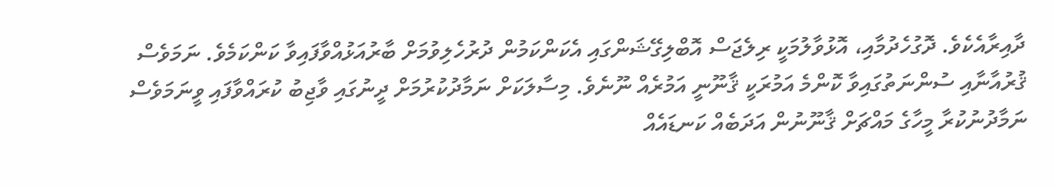ދާއިރާއެކެވެ. ދޮގުހެދުމާއި، އޮޅުވާލުމަކީ ރިލެޖަސް އޮބްލިގޭޝަންގައި އެކަންކަމުން ދުރުހެލިވުމަށް ބާރުއަޅުއްވާފައިވާ ކަންކަމެވެ. ނަމަވެސް ޤުރުއާނާއި ސުންނަތުގައިވާ ކޮންމެ އަމުރަކީ ޤާނޫނީ އަމުރެއް ނޫނެވެ. މިސާލަކަށް ނަމާދުކުރުމަށް ދީނުގައި ވާޖިބު ކުރައްވާފައި ވީނަމަވެސް ނަމާދުނުކުރާ މީހާގެ މައްޗަށް ޤާނޫނުން އަދަބެއް ކަނޑައެއް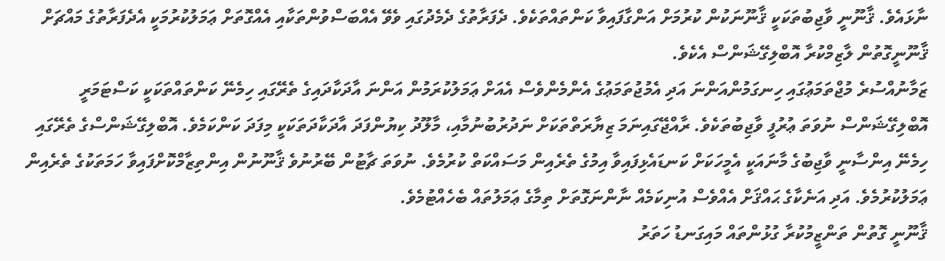ނާޅައެވެ. ޤާނޫނީ ވާޖިބުތަކަކީ ޤާނޫނަކުން ކުރުމަށް އަންގާފައިވާ ކަންތައްތަކެވެ. ދެފަރާތުގެ ދެމެދުގައި ވެވޭ އެއްބަސްވުންތަކާއި އެއްގޮތަށް ޢަމަލުކުރުމަކީ އެދެފަރާތުގެ މައްޗަށް ޤާނޫނީގޮތުން ލާޒިމްކުރާ އޮބްލިގޭޝަންސް އެކެވެ.
ޒަމާނުއްސުރެ މުޖްތަމަޢުގައި ހިނގަމުންއަންނަ އަދި އެމުޖުތަމަޢުގެ އެންމެންވެސް އެއަށް ޢަމަލުކުރަމުން އަންނަ އާދަކާދައިގެ ތެރޭގައި ހިމެނޭ ކަންތައްތަކަކީ ކަސްޓަމަރީ އޮބްލިގޭޝަންސް ނުވަތަ ޢުރުފީ ވާޖިބުތަކެވެ. ރާއްޖޭގައިނަމަ ޒިޔާރަތްތަކަށް ނަދުރުބުނުމާއި، މާލޫދު ކިޔުންފަދަ އާދަކާދަތަކަކީ މިފަދަ ކަންކަމެވެ. އޮބްލިގޭޝަންސްގެ ތެރޭގައި ހިމެނޭ އިންސާނީ ވާޖިބުގެ މާނައަކީ އެމީހަކަށް ކަނޑައެޅިފައިވާ އިމުގެ ތެރެއިން މަސައްކަތް ކުރުމެވެ. ނުވަތަ ޗާޓުން ބޭރުނުވެ ޤާނޫނުން އިންތިޒާމްކޮށްފައިވާ ހަމަތަކުގެ ތެރެއިން ޢަމަލުކުރުމެވެ. އަދި އަނެކާގެ ޙައްޤަށް އެއްވެސް އުނިކަމެއް ނާންނަގޮތަށް ތިމާގެ ޢަމަލުތައް ބެހެއްޓުމެވެ.
ޤާނޫނީ ގޮތުން ތަންޒީމުކުރާ ގުޅުންތައް މައިގަނޑު ހަތަރު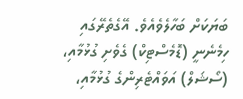ބަޔަކަށް ބަހާލެވެއެވެ. އޭގެތެރޭގައި ހިމެނެނީ (ޑޮމެސްޓިކް) ގެވެށި ގުޅުމާއި، (ސޯޝަލް) އަވައްޓެރިންގެ ގުޅުމާއި،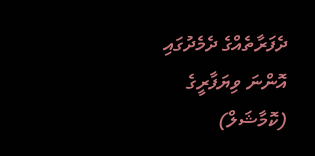ދެފަރާތެއްގެ ދެމެދުގައި އޮންނަ ވިޔަފާރީގެ (ކޮމާޝަލް)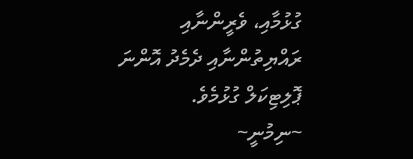ގުޅުމާއި، ވެރީންނާއި ރައްޔިތުންނާއި ދެމެދު އޮންނަ ޕޮލިޓިކަލް ގުޅުމެވެ.
~ނިމުނީ~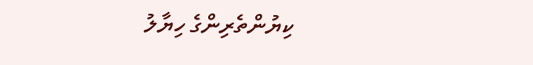ކިޔުންތެރިންގެ ހިޔާލު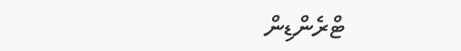ޓްރެންޑިން